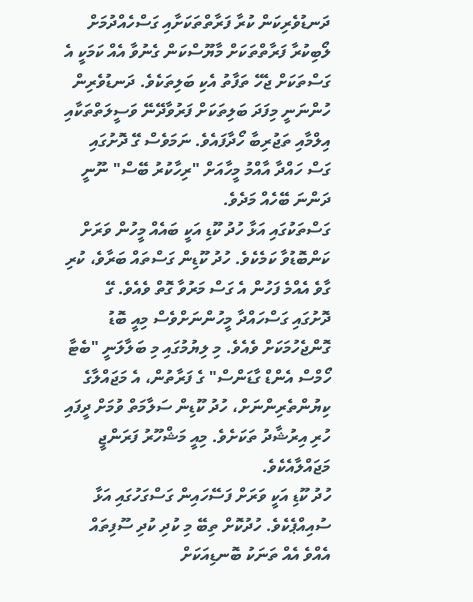ދަނޑުވެރިކަން ކުރާ ފަރާތްތަކަށާއި ގަސްހެއްދުމަށް ލޯބިކުރާ ފަރާތްތަކަށް މާޔޫސްކަން ގެނުވާ އެއް ކަމަކީ އެ ގަސްތަކަށް ޖެހޭ ތަފާތު އެކި ބަލިތަކެވެ. ދަނޑުވެރިން ހުންނަނީ މިފަދަ ބަލިތަކަށް ފަރުވާދޭނޭ ވަސީލަތްތަކާއި އިލްމާއި ތަޖުރިބާ ހޯދާފައެވެ. ނަމަވެސް ގޭ ދޮށުގައި ގަސް ހައްދާ އާއްމު މީހާއަށް "ރިހާކުރު ބޭސް" ނޫނީ ދަންނަ ބޭހެއް މަދެވެ.
ގަސްތަކުގައި އަޅާ ހުދު ކޫޑި އަކީ ބައެއް މީހުން ވަރަށް ކަންބޮޑުވާ ކަމެކެވެ. ހުދު ކޫޑިން ގަސްތައް ބަރާވެ، ކުރި ގާވެ އެއްމެ ފަހުން އެ ގަސް މަރުވާ ގޮތް ވެއެވެ. ގޭ ދޮށުގައި ގަސްހައްދާ މީހުންނަށްވެސް މިއީ ބޮޑު ގޮންޖެހުމަކަށް ވެއެވެ. މި ލިޔުމުގައި މި ބަލާލަނީ "ބެޓާ ހޯމްސް އެންޑް ގާޑަންސް" ގެ ފަރާތުން، އެ މަޖައްލާގެ ކިޔުންތެރިންނަށް، ހުދު ކޫޑިން ސަލާމަތް ވުމަށް ދީފައި ހުރި އިރުޝާދު ތަކަށެވެ. މިއީ މަޝްހޫރު ފަރަންޖީ މަޖައްލާއެކެވެ.
ހުދު ކޫޑި އަކީ ވަރަށް ފަސޭހައިން ގަސްގަހުގައި އަޅާ ސުއިއްޕެކެވެ. ހުދުކޮށް ތިބޭ މި ކުދި ކުދި ސޫފިތައް އެއްވެ އެއް ތަނަކު ބޮނޑިއަކަށް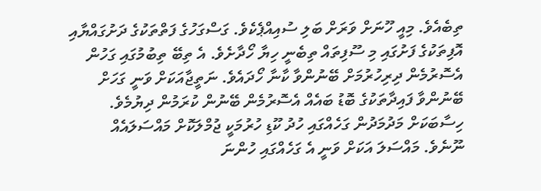ތިބެއެވެ. މިއީ ހޫނަށް ވަރަށް ބަލި ސުއިއްޕެކެވެ. ގަސްގަހުގެ ފަތްތަކުގެ ދަށުގައްޔާއި އޮފިތަކުގެ ފަށުގައި މި ސޫފިތައް ތިބެނީ ހިޔާ ހޯދާށެވެ. އެ ތިބޭ ތިބުމުގައި ގަހުން އެސޮރުމެން ދިރިހުރުމަށް ބޭނުންވާ ކާނާ ހޯދައެވެ. ނަތީޖާއަކަށް ވަނީ ގަހަށް ބޭނުންވާ ފައިދާތަކުގެ ބޮޑު ބައެއް އެސޮރުމެން ބޭނުން ކުރަމުން ދިޔުމެވެ.
ހިސާބަކަށް މަދުމަދުން ގަހެއްގައި ހުދު ކޫޑި ހުރުމަކީ ޖުމްލަކޮށް މައްސަލައެއް ނޫނެވެ. މައްސަލަ އަކަށް ވަނީ އެ ގަހެއްގައި ހުންނަ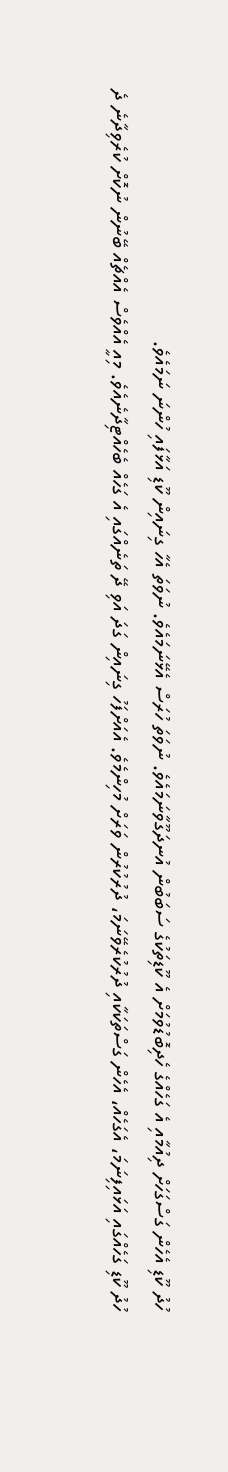ހުދު ކޫޑި އެހެން ގަސްގަހަށް ދިއުމާއި އެ ގަހެއްގެ ހެދިބޮޑުވުމަށް އެ ކޫޑިތަކުގެ ސަބަބުން އުނދަގޫވާނަމައެވެ. ނުވަތަ ހުރަސް އެޅޭނަމައެވެ. ނުވަތަ އެހާ ގިނައިން ކޫޑި އަޅާފައި ހުންނަ ނަމައެވެ.
ހުދު ކޫޑި ގަހެއްގައި އަޅައިފިނަމަ، އެގަހެއް، އެހެން ގަސްތަކަކާއި ދުރުކުރެވޭނަމަ، ދުރުކުރުން ވަރަށް މުހިންމެވެ. އެއަށްފަހު ގިނައިން ގަދަ އަވި ދޭ ތަނެއްގައި އެ ގަހެއް ބެހެއްޓިދާނެއެވެ. މިއީ އެއްވެސް އެއްޗެއް ބޭނުން ނުކޮށް ކުރެވިދާނެ ދެ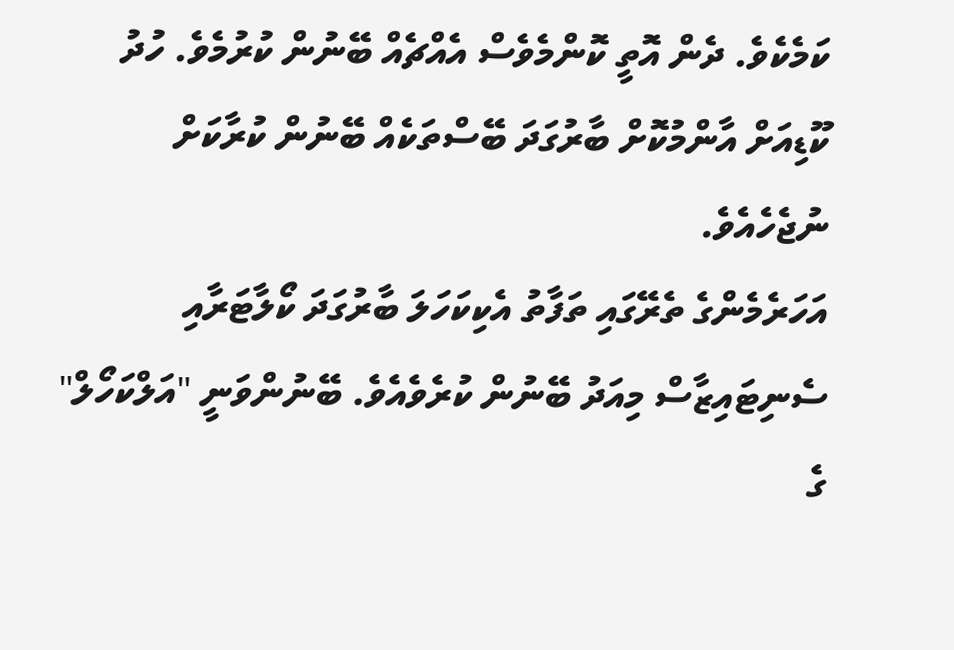ކަމެކެވެ. ދެން އޮތީ ކޮންމެވެސް އެއްޗެއް ބޭނުން ކުރުމެވެ. ހުދު ކޫޑިއަށް އާންމުކޮށް ބާރުގަދަ ބޭސްތަކެއް ބޭނުން ކުރާކަށް ނުޖެހެއެވެ.
އަހަރެމެންގެ ތެރޭގައި ތަފާތު އެކިކަހަލަ ބާރުގަދަ ކޯލާޓަރާއި ސެނިޓައިޒާސް މިއަދު ބޭނުން ކުރެވެއެވެ. ބޭނުންވަނީ "އަލްކަހޯލް" ގެ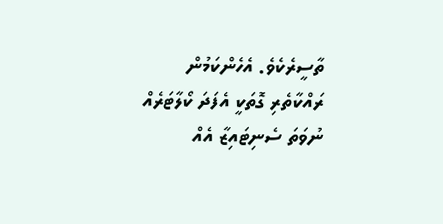ތާސީރެކެވެ. އެހެންކަމުން ރައްކާތެރި ގޮތަކީ އެފަދަ ކޯލާޓަރެއް ނުވަތަ ސެނިޓައިޒާ އެއް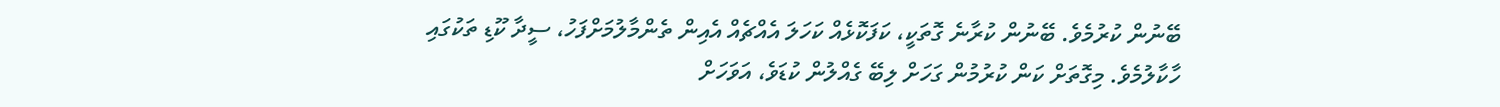ބޭނުން ކުރުމެވެ. ބޭނުން ކުރާނެ ގޮތަކީ، ކަފަކޮޅެއް ކަހަލަ އެއްޗެއް އެއިން ތެންމާލުމަށްފަހު، ސީދާ ކޫޑި ތަކުގައި ހާކާލުމެވެ. މިގޮތަށް ކަން ކުރުމުން ގަހަށް ލިބޭ ގެއްލުން ކުޑަވެ، އަވަހަށް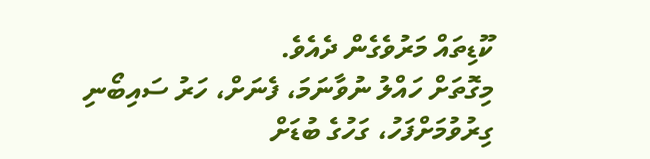ކޫޑިތައް މަރުވެގެން ދެއެވެ.
މިގޮތަށް ހައްލު ނުވާނަމަ، ފެނަށް، ހަރު ސައިބޯނި ގިރުވުމަށްފަހު، ގަހުގެ ބުޑަށް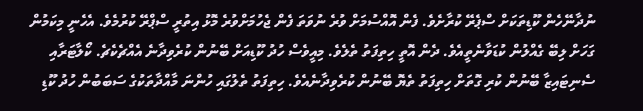ނުދާނޭހެން ކޫޑިތަކަށް ސްޕެރޭ ކުރާށެވެ. ފެން އޮއްސުމަށް ވުރެ ނުވަތަ ފެން ޖެހުމަށްވުރެ މޮޅު އިތުރީ ސްޕްރޭ ކުރުމެވެ. އެހެނީ މިކަމުން ގަހަށް ލިބޭ ގެއްލުން ކުޑަވާނެތީއެވެ. ދެން އޮތީ ހިތިފަތު ތެލެވެ. މިއީވެސް ހުދު ކޫޑިއަށް ބޭނުން ކުރެވިދާނެ އެއްޗެކެޗެ. ކޯލާޓަރާއި ސެނިޓައިޒާ ބޭނުން ކުރި ގޮތަށް ހިތިފަތު ތެޔޮ ބޭނުން ކުރެވިދާނެއެވެ. ހިތިފަތު ތެލުގައި ހުންނަ މާއްދާތަކުގެ ސަބަބުން ހުދު ކޫޑި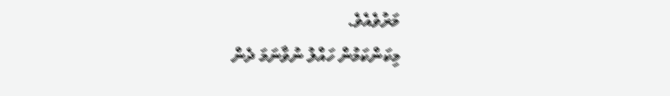މަރުވެއެވެ.
މިކަންކަމުން ހައްލު ނުވާނަމަ ދެން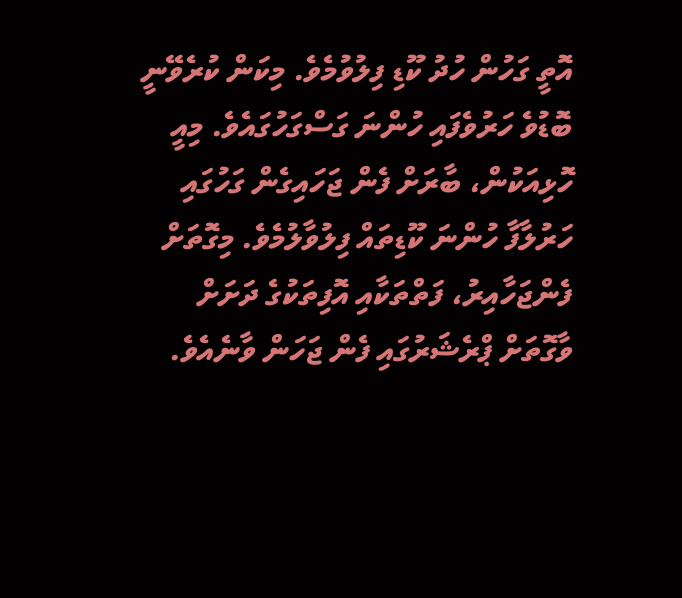އޮތީ ގަހުން ހުދު ކޫޑި ފިލުވުމެވެ. މިކަން ކުރެވޭނީ ބޮޑުވެ ހަރުވެފައި ހުންނަ ގަސްގަހުގައެވެ. މިއީ ހޮޅިއަކުން، ބާރަށް ފެން ޖަހައިގެން ގަހުގައި ހަރުލާފާ ހުންނަ ކޫޑިތައް ފިލުވާލުމެވެ. މިގޮތަށް ފެންޖަހާއިރު، ފަތްތަކާއި އޮފިތަކުގެ ދަށަށް ވާގޮތަށް ޕްރެޝަރުގައި ފެން ޖަހަން ވާނެއެވެ.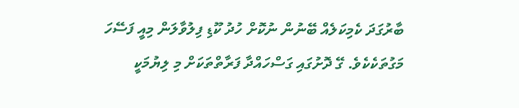ބާރުގަދަ ކެމިކަލެއް ބޭނުން ނުކޮށް ހުދު ކޫޑި ފިލުވާލަން މިއީ ފަސޭހަ މަގުތަކެކެވެ. ގޭ ދޮށުގައި ގަސްހައްދާ ފަރާތްތަކަށް މި ލިޔުމަކީ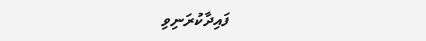ފައިދާކުރަނިވި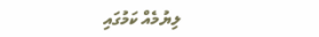ލިޔުމެއް ކަމުގައި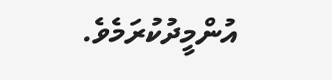އުންމީދުކުރަމެވެ.